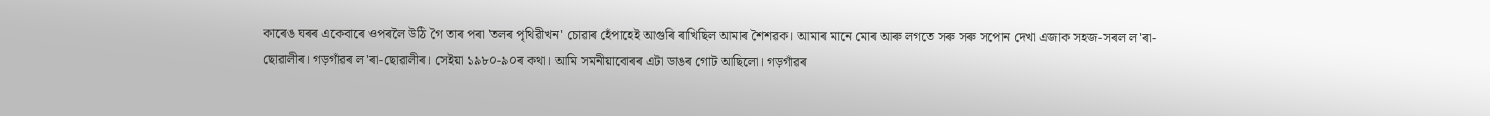কাৰেঙ ঘৰৰ একেবাৰে ওপৰলৈ উঠি গৈ তাৰ পৰা 'তলৰ পৃথিৱীখন' চোৱাৰ হেঁপাহেই আগুৰি ৰাখিছিল আমাৰ শৈশৱক। আমাৰ মানে মোৰ আৰু লগতে সৰু সৰু সপোন দেখা এজাক সহজ-সৰল ল'ৰা-ছোৱালীৰ। গড়গাঁৱৰ ল'ৰা-ছোৱালীৰ। সেইয়া ১৯৮০-৯০ৰ কথা। আমি সমনীয়াবোৰৰ এটা ডাঙৰ গোট আছিলো। গড়গাঁৱৰ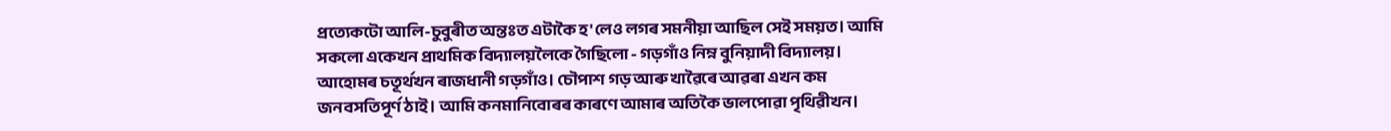প্ৰত্যেকটো আলি-চুবুৰীত অন্তঃত এটাকৈ হ'লেও লগৰ সমনীয়া আছিল সেই সময়ত। আমি সকলো একেখন প্ৰাথমিক বিদ্যালয়লৈকে গৈছিলো - গড়গাঁও নিম্ন বুনিয়াদী বিদ্যালয়। আহোমৰ চতূৰ্থখন ৰাজধানী গড়গাঁও। চৌপাশ গড় আৰু খাৱৈৰে আৱৰা এখন কম জনবসতিপূৰ্ণ ঠাই। আমি কনমানিবোৰৰ কাৰণে আমাৰ অতিকৈ ভালপোৱা পৃথিৱীখন।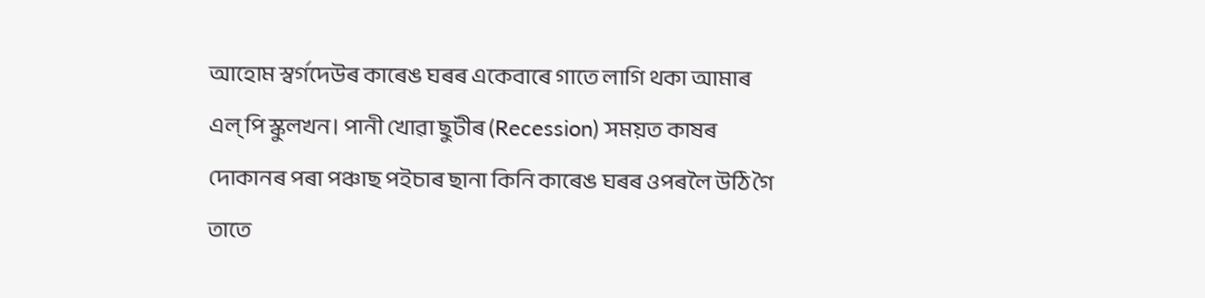আহোম স্বৰ্গদেউৰ কাৰেঙ ঘৰৰ একেবাৰে গাতে লাগি থকা আমাৰ এল্ পি স্কুলখন। পানী খোৱা ছুটীৰ (Recession) সময়ত কাষৰ দোকানৰ পৰা পঞ্চাছ পইচাৰ ছানা কিনি কাৰেঙ ঘৰৰ ওপৰলৈ উঠি গৈ তাতে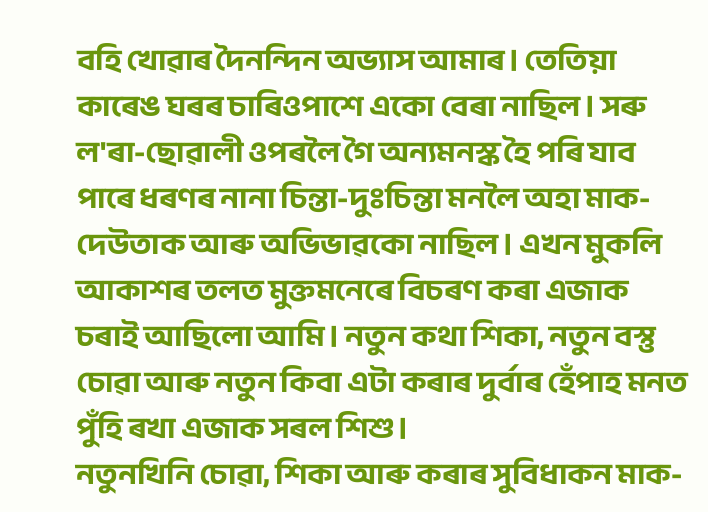বহি খোৱাৰ দৈনন্দিন অভ্যাস আমাৰ। তেতিয়া কাৰেঙ ঘৰৰ চাৰিওপাশে একো বেৰা নাছিল। সৰু ল'ৰা-ছোৱালী ওপৰলৈ গৈ অন্যমনস্ক হৈ পৰি যাব পাৰে ধৰণৰ নানা চিন্তা-দুঃচিন্তা মনলৈ অহা মাক-দেউতাক আৰু অভিভাৱকো নাছিল। এখন মুকলি আকাশৰ তলত মুক্তমনেৰে বিচৰণ কৰা এজাক চৰাই আছিলো আমি। নতুন কথা শিকা, নতুন বস্তু চোৱা আৰু নতুন কিবা এটা কৰাৰ দুৰ্বাৰ হেঁপাহ মনত পুঁহি ৰখা এজাক সৰল শিশু।
নতুনখিনি চোৱা, শিকা আৰু কৰাৰ সুবিধাকন মাক-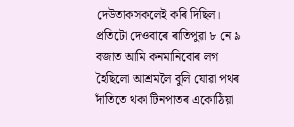দেউতাকসকলেই কৰি দিছিল। প্ৰতিটো দেওবাৰে ৰাতিপুৱা ৮ নে ৯ বজাত আমি কনমানিবোৰ লগ হৈছিলো আশ্ৰমলৈ বুলি যোৱা পথৰ দাঁতিতে থকা টিনপাতৰ একোঠিয়া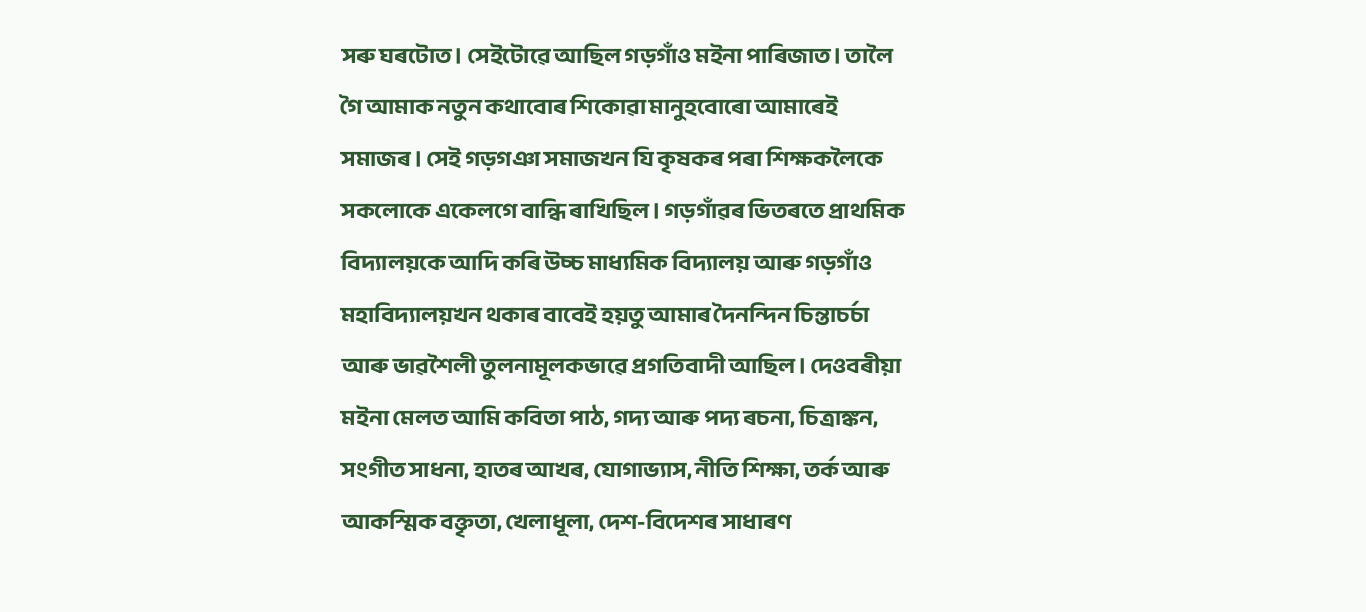সৰু ঘৰটোত। সেইটোৱে আছিল গড়গাঁও মইনা পাৰিজাত। তালৈ গৈ আমাক নতুন কথাবোৰ শিকোৱা মানুহবোৰো আমাৰেই সমাজৰ। সেই গড়গঞা সমাজখন যি কৃষকৰ পৰা শিক্ষকলৈকে সকলোকে একেলগে বান্ধি ৰাখিছিল। গড়গাঁৱৰ ভিতৰতে প্ৰাথমিক বিদ্যালয়কে আদি কৰি উচ্চ মাধ্যমিক বিদ্যালয় আৰু গড়গাঁও মহাবিদ্যালয়খন থকাৰ বাবেই হয়তু আমাৰ দৈনন্দিন চিন্তাচৰ্চা আৰু ভাৱশৈলী তুলনামূলকভাৱে প্ৰগতিবাদী আছিল। দেওবৰীয়া মইনা মেলত আমি কবিতা পাঠ, গদ্য আৰু পদ্য ৰচনা, চিত্ৰাঙ্কন, সংগীত সাধনা, হাতৰ আখৰ, যোগাভ্যাস, নীতি শিক্ষা, তৰ্ক আৰু আকস্মিক বক্তৃতা, খেলাধূলা, দেশ-বিদেশৰ সাধাৰণ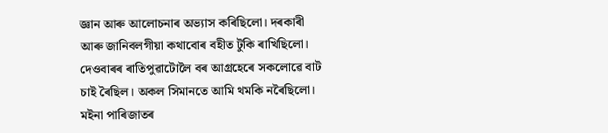জ্ঞান আৰু আলোচনাৰ অভ্যাস কৰিছিলো। দৰকাৰী আৰু জানিবলগীয়া কথাবোৰ বহীত টুকি ৰাখিছিলো। দেওবাৰৰ ৰাতিপুৱাটোলৈ বৰ আগ্ৰহেৰে সকলোৱে বাট চাই ৰৈছিল। অকল সিমানতে আমি থমকি নৰৈছিলো। মইনা পাৰিজাতৰ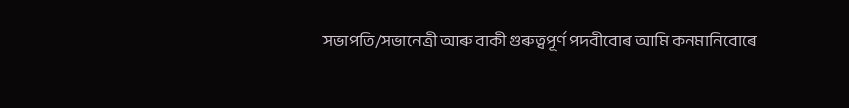সভাপতি/সভানেত্ৰী আৰু বাকী গুৰুত্বপূৰ্ণ পদবীবোৰ আমি কনমানিবোৰে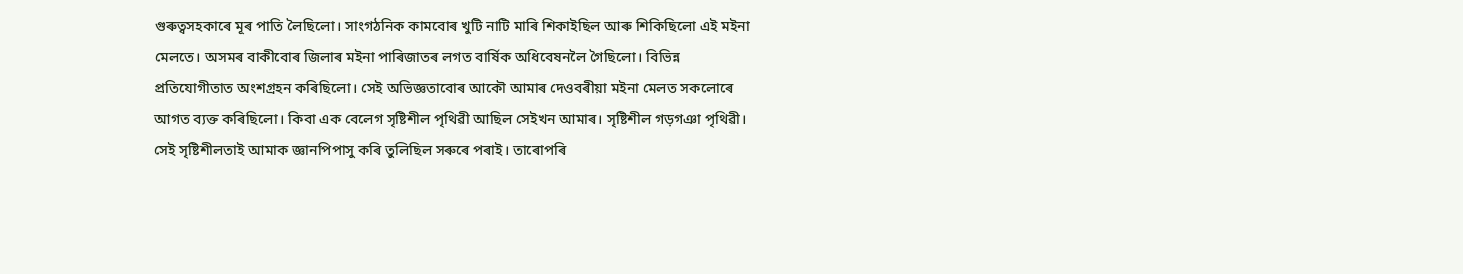গুৰুত্বসহকাৰে মূৰ পাতি লৈছিলো। সাংগঠনিক কামবোৰ খুটি নাটি মাৰি শিকাইছিল আৰু শিকিছিলো এই মইনা মেলতে। অসমৰ বাকীবোৰ জিলাৰ মইনা পাৰিজাতৰ লগত বাৰ্ষিক অধিবেষনলৈ গৈছিলো। বিভিন্ন প্ৰতিযোগীতাত অংশগ্ৰহন কৰিছিলো। সেই অভিজ্ঞতাবোৰ আকৌ আমাৰ দেওবৰীয়া মইনা মেলত সকলোৰে আগত ব্যক্ত কৰিছিলো। কিবা এক বেলেগ সৃষ্টিশীল পৃথিৱী আছিল সেইখন আমাৰ। সৃষ্টিশীল গড়গঞা পৃথিৱী।
সেই সৃষ্টিশীলতাই আমাক জ্ঞানপিপাসু কৰি তুলিছিল সৰুৰে পৰাই। তাৰোপৰি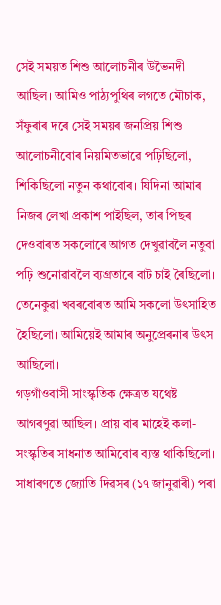সেই সময়ত শিশু আলোচনীৰ উভৈনদী আছিল। আমিও পাঠ্যপুথিৰ লগতে মৌচাক, সঁফুৰাৰ দৰে সেই সময়ৰ জনপ্ৰিয় শিশু আলোচনীবোৰ নিয়মিতভাৱে পঢ়িছিলো, শিকিছিলো নতুন কথাবোৰ। যিদিনা আমাৰ নিজৰ লেখা প্ৰকাশ পাইছিল, তাৰ পিছৰ দেওবাৰত সকলোৰে আগত দেখুৱাবলৈ নতুবা পঢ়ি শুনোৱাবলৈ ব্যগ্ৰতাৰে বাট চাই ৰৈছিলো। তেনেকুৱা খবৰবোৰত আমি সকলো উৎসাহিত হৈছিলো। আমিয়েই আমাৰ অনুপ্ৰেৰনাৰ উৎস আছিলো।
গড়গাঁওবাসী সাংস্কৃতিক ক্ষেত্ৰত যথেষ্ট আগৰণুৱা আছিল। প্ৰায় বাৰ মাহেই কলা-সংস্কৃতিৰ সাধনাত আমিবোৰ ব্যস্ত থাকিছিলো। সাধাৰণতে জ্যোতি দিৱসৰ (১৭ জানুৱাৰী) পৰা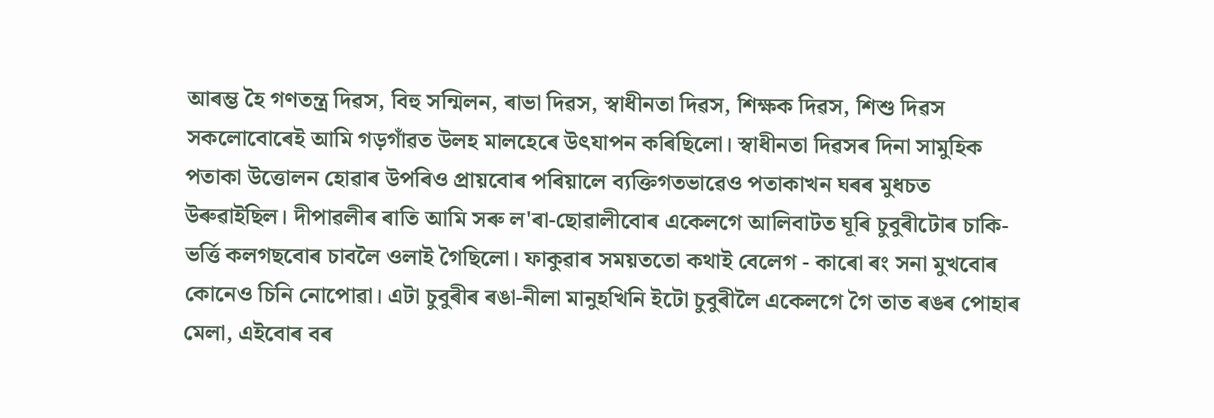আৰম্ভ হৈ গণতন্ত্ৰ দিৱস, বিহু সন্মিলন, ৰাভা দিৱস, স্বাধীনতা দিৱস, শিক্ষক দিৱস, শিশু দিৱস সকলোবোৰেই আমি গড়গাঁৱত উলহ মালহেৰে উৎযাপন কৰিছিলো। স্বাধীনতা দিৱসৰ দিনা সামুহিক পতাকা উত্তোলন হোৱাৰ উপৰিও প্ৰায়বোৰ পৰিয়ালে ব্যক্তিগতভাৱেও পতাকাখন ঘৰৰ মুধচত উৰুৱাইছিল। দীপাৱলীৰ ৰাতি আমি সৰু ল'ৰা-ছোৱালীবোৰ একেলগে আলিবাটত ঘূৰি চুবুৰীটোৰ চাকি-ভৰ্ত্তি কলগছবোৰ চাবলৈ ওলাই গৈছিলো। ফাকুৱাৰ সময়ততো কথাই বেলেগ - কাৰো ৰং সনা মুখবোৰ কোনেও চিনি নোপোৱা। এটা চুবুৰীৰ ৰঙা-নীলা মানুহখিনি ইটো চুবুৰীলৈ একেলগে গৈ তাত ৰঙৰ পোহাৰ মেলা, এইবোৰ বৰ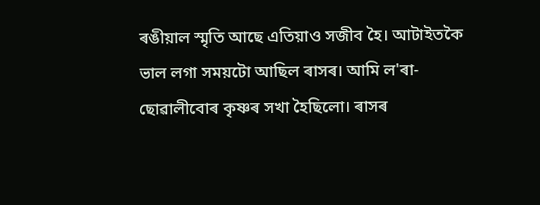ৰঙীয়াল স্মৃতি আছে এতিয়াও সজীব হৈ। আটাইতকৈ ভাল লগা সময়টো আছিল ৰাসৰ। আমি ল'ৰা-ছোৱালীবোৰ কৃষ্ণৰ সখা হৈছিলো। ৰাসৰ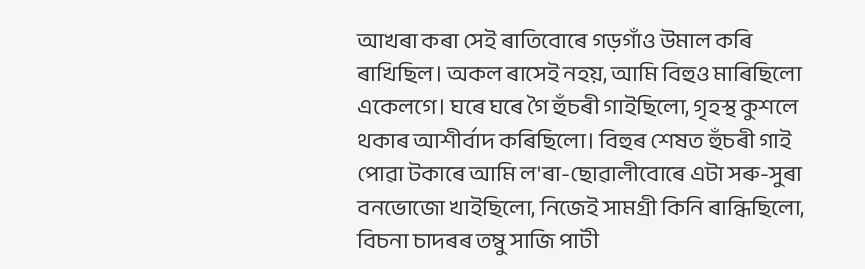আখৰা কৰা সেই ৰাতিবোৰে গড়গাঁও উমাল কৰি ৰাখিছিল। অকল ৰাসেই নহয়, আমি বিহুও মাৰিছিলো একেলগে। ঘৰে ঘৰে গৈ হুঁচৰী গাইছিলো, গৃহস্থ কুশলে থকাৰ আশীৰ্বাদ কৰিছিলো। বিহুৰ শেষত হুঁচৰী গাই পোৱা টকাৰে আমি ল'ৰা-ছোৱালীবোৰে এটা সৰু-সুৰা বনভোজো খাইছিলো, নিজেই সামগ্ৰী কিনি ৰান্ধিছিলো, বিচনা চাদৰৰ তম্বু সাজি পাটী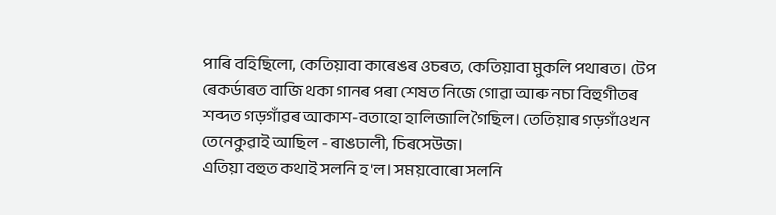পাৰি বহিছিলো, কেতিয়াবা কাৰেঙৰ ওচৰত, কেতিয়াবা মুকলি পথাৰত। টেপ ৰেকৰ্ডাৰত বাজি থকা গানৰ পৰা শেষত নিজে গোৱা আৰু নচা বিহুগীতৰ শব্দত গড়গাঁৱৰ আকাশ-বতাহো হালিজালি গৈছিল। তেতিয়াৰ গড়গাঁওখন তেনেকুৱাই আছিল - ৰাঙঢালী, চিৰসেউজ।
এতিয়া বহুত কথাই সলনি হ'ল। সময়বোৰো সলনি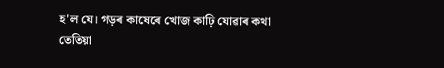হ'ল যে। গড়ৰ কাষেৰে খোজ কাঢ়ি যোৱাৰ কথা তেতিয়া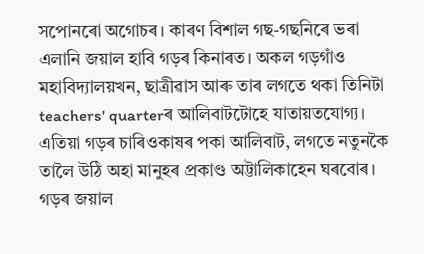সপোনৰো অগোচৰ। কাৰণ বিশাল গছ-গছনিৰে ভৰা এলানি জয়াল হাবি গড়ৰ কিনাৰত। অকল গড়গাঁও মহাবিদ্যালয়খন, ছাত্ৰীৱাস আৰু তাৰ লগতে থকা তিনিটা teachers' quarterৰ আলিবাটটোহে যাতায়তযোগ্য। এতিয়া গড়ৰ চাৰিওকাষৰ পকা আলিবাট, লগতে নতুনকৈ তালৈ উঠি অহা মানুহৰ প্ৰকাণ্ড অট্টালিকাহেন ঘৰবোৰ। গড়ৰ জয়াল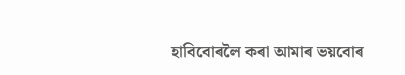হাবিবোৰলৈ কৰা আমাৰ ভয়বোৰ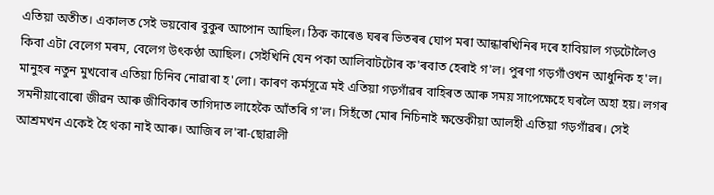এতিয়া অতীত। একালত সেই ভয়বোৰ বুকুৰ আপোন আছিল। ঠিক কাৰেঙ ঘৰৰ ভিতৰৰ ঘোপ মৰা আন্ধাৰখিনিৰ দৰে হাবিয়াল গড়টোলৈও কিবা এটা বেলেগ মৰম, বেলেগ উৎকণ্ঠা আছিল। সেইখিনি যেন পকা আলিবাটটোৰ ক'ৰবাত হেৰাই গ'ল। পুৰণা গড়গাঁওখন আধুনিক হ'ল। মানুহৰ নতুন মুখবোৰ এতিয়া চিনিব নোৱাৰা হ'লো। কাৰণ কৰ্মসূত্ৰে মই এতিয়া গড়গাঁৱৰ বাহিৰত আৰু সময় সাপেক্ষেহে ঘৰলৈ অহা হয়। লগৰ সমনীয়াবোৰো জীৱন আৰু জীবিকাৰ তাগিদাত লাহেকৈ আঁতৰি গ'ল। সিহঁতো মোৰ নিচিনাই ক্ষন্তেকীয়া আলহী এতিয়া গড়গাঁৱৰ। সেই আশ্ৰমখন একেই হৈ থকা নাই আৰু। আজিৰ ল'ৰা-ছোৱালী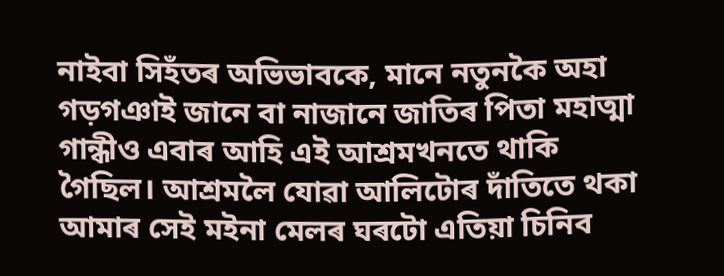নাইবা সিহঁতৰ অভিভাবকে, মানে নতুনকৈ অহা গড়গঞাই জানে বা নাজানে জাতিৰ পিতা মহাত্মা গান্ধীও এবাৰ আহি এই আশ্ৰমখনতে থাকি গৈছিল। আশ্ৰমলৈ যোৱা আলিটোৰ দাঁতিতে থকা আমাৰ সেই মইনা মেলৰ ঘৰটো এতিয়া চিনিব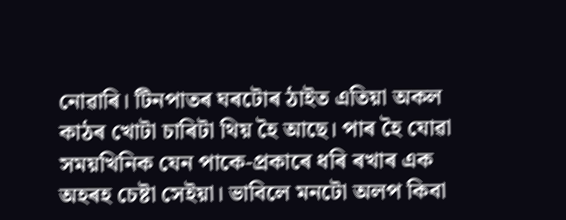নোৱাৰি। টিনপাতৰ ঘৰটোৰ ঠাইত এতিয়া অকল কাঠৰ খোটা চাৰিটা থিয় হৈ আছে। পাৰ হৈ যোৱা সময়খিনিক যেন পাকে-প্ৰকাৰে ধৰি ৰখাৰ এক অহৰহ চেষ্টা সেইয়া। ভাবিলে মনটো অলপ কিবা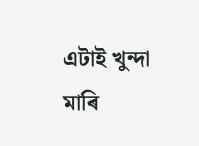এটাই খুন্দা মাৰি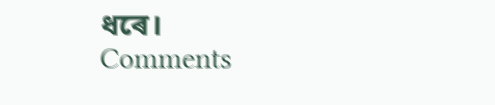ধৰে।
Comments